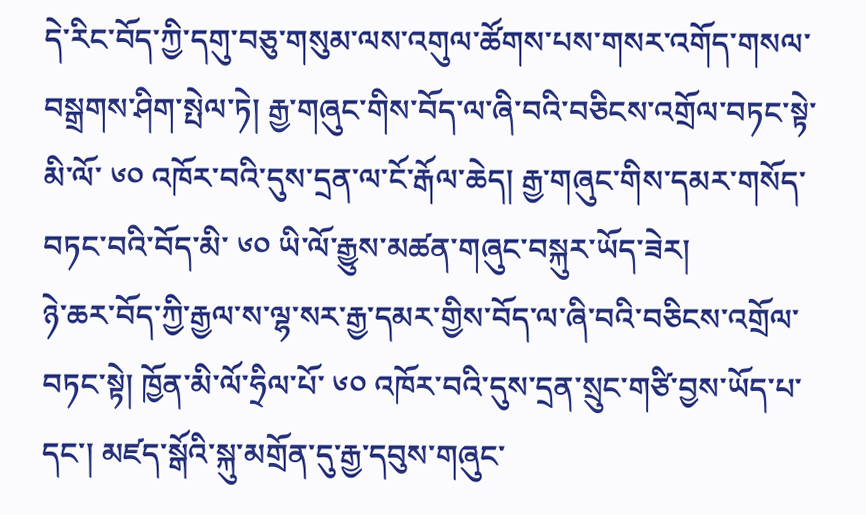དེ་རིང་བོད་ཀྱི་དགུ་བཅུ་གསུམ་ལས་འགུལ་ཚོགས་པས་གསར་འགོད་གསལ་བསྒྲགས་ཤིག་སྤེལ་ཏེ། རྒྱ་གཞུང་གིས་བོད་ལ་ཞི་བའི་བཅིངས་འགྲོལ་བཏང་སྟེ་མི་ལོ་ ༦༠ འཁོར་བའི་དུས་དྲན་ལ་ངོ་རྒོལ་ཆེད། རྒྱ་གཞུང་གིས་དམར་གསོད་བཏང་བའི་བོད་མི་ ༦༠ ཡི་ལོ་རྒྱུས་མཚན་གཞུང་བསྐུར་ཡོད་ཟེར།
ཉེ་ཆར་བོད་ཀྱི་རྒྱལ་ས་ལྷ་སར་རྒྱ་དམར་གྱིས་བོད་ལ་ཞི་བའི་བཅིངས་འགྲོལ་བཏང་སྟེ། ཁྱོན་མི་ལོ་ཧྲིལ་པོ་ ༦༠ འཁོར་བའི་དུས་དྲན་སྲུང་གཙི་བྱས་ཡོད་པ་དང་། མཛད་སྒོའི་སྐུ་མགྲོན་དུ་རྒྱ་དབུས་གཞུང་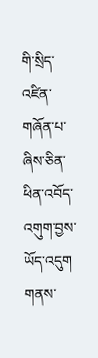གི་སྲིད་འཛིན་གཞོན་པ་ཞིས་ཅིན་ཕིན་འབོད་འགུག་བྱས་ཡོད་འདུག གནས་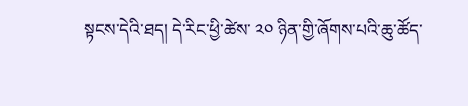སྟངས་དེའི་ཐད། དེ་རིང་ཕྱི་ཚེས་ ༢༠ ཉིན་གྱི་ཞོགས་པའི་ཆུ་ཚོད་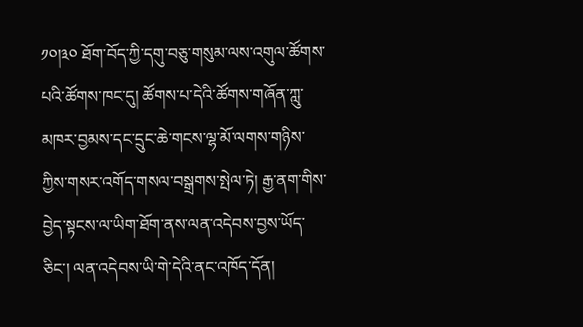༡༠།༣༠ ཐོག་བོད་ཀྱི་དགུ་བཅུ་གསུམ་ལས་འགུལ་ཚོགས་པའི་ཚོགས་ཁང་དུ། ཚོགས་པ་དེའི་ཚོགས་གཞོན་ཀླུ་མཁར་བྱམས་དང་དྲུང་ཆེ་གངས་ལྷ་མོ་ལགས་གཉིས་ཀྱིས་གསར་འགོད་གསལ་བསྒྲགས་སྤེལ་ཏེ། རྒྱ་ནག་གིས་བྱེད་སྟངས་ལ་ཡིག་ཐོག་ནས་ལན་འདེབས་བྱས་ཡོད་ཅིང་། ལན་འདེབས་ཡི་གེ་དེའི་ནང་འཁོད་དོན།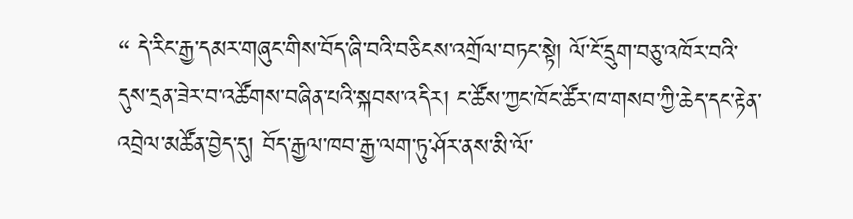“ དེ་རིང་རྒྱ་དམར་གཞུང་གིས་བོད་ཞི་བའི་བཅིངས་འགྲོལ་བཏང་སྟེ། ལོ་ངོ་དྲུག་བཅུ་འཁོར་བའི་དུས་དྲན་ཟེར་བ་འཚོགས་བཞིན་པའི་སྐབས་འདིར། ང་ཚོས་ཀྱང་ཁོང་ཚོར་ཁ་གསབ་ཀྱི་ཆེད་དང་རྟེན་འབྲེལ་མཚོན་བྱེད་དུ། བོད་རྒྱལ་ཁབ་རྒྱ་ལག་ཏུ་ཤོར་ནས་མི་ལོ་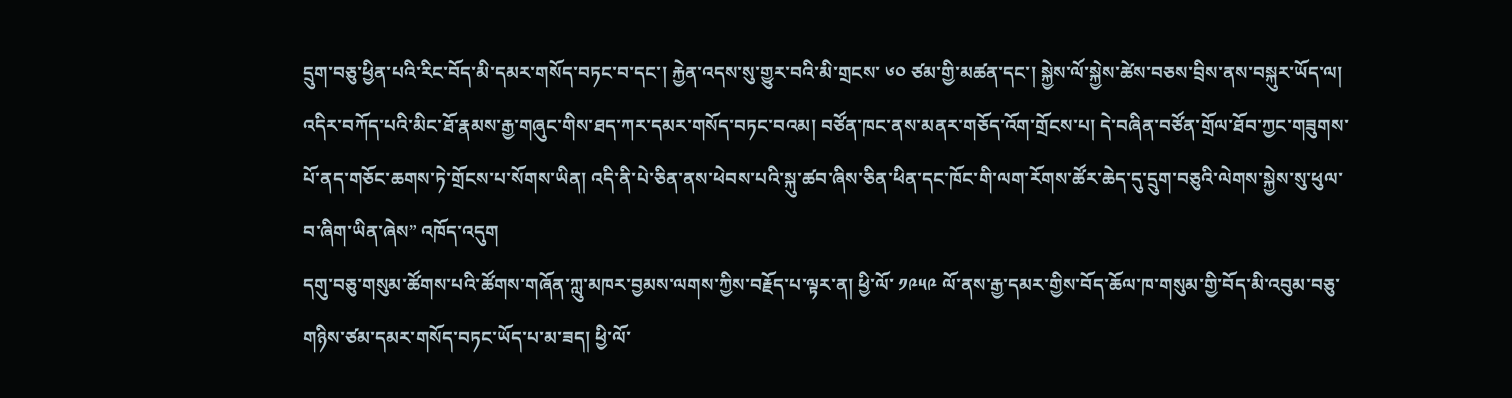དྲུག་བཅུ་ཕྱིན་པའི་རིང་བོད་མི་དམར་གསོད་བཏང་བ་དང་། རྐྱེན་འདས་སུ་གྱུར་བའི་མི་གྲངས་ ༦༠ ཙམ་གྱི་མཚན་དང་། སྐྱེས་ལོ་སྐྱེས་ཚེས་བཅས་བྲིས་ནས་བསྐུར་ཡོད་ལ། འདིར་བཀོད་པའི་མིང་ཐོ་རྣམས་རྒྱ་གཞུང་གིས་ཐད་ཀར་དམར་གསོད་བཏང་བའམ། བཙོན་ཁང་ནས་མནར་གཅོད་འོག་གྲོངས་པ། དེ་བཞིན་བཙོན་གྲོལ་ཐོབ་ཀྱང་གཟུགས་པོ་ནད་གཅོང་ཆགས་ཏེ་གྲོངས་པ་སོགས་ཡིན། འདི་ནི་པེ་ཅིན་ནས་ཕེབས་པའི་སྐུ་ཚབ་ཞིས་ཅིན་ཕིན་དང་ཁོང་གི་ལག་རོགས་ཚོར་ཆེད་དུ་དྲུག་བཅུའི་ལེགས་སྐྱེས་སུ་ཕུལ་བ་ཞིག་ཡིན་ཞེས” འཁོད་འདུག
དགུ་བཅུ་གསུམ་ཚོགས་པའི་ཚོགས་གཞོན་ཀླུ་མཁར་བྱམས་ལགས་ཀྱིས་བརྗོད་པ་ལྟར་ན། ཕྱི་ལོ་ ༡༩༥༩ ལོ་ནས་རྒྱ་དམར་གྱིས་བོད་ཆོལ་ཁ་གསུམ་གྱི་བོད་མི་འབུམ་བཅུ་གཉིས་ཙམ་དམར་གསོད་བཏང་ཡོད་པ་མ་ཟད། ཕྱི་ལོ་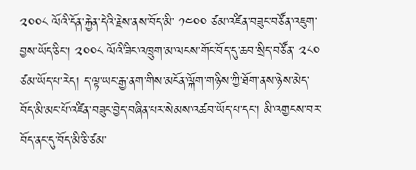༢༠༠༨ ལོའི་དོན་རྐྱེན་དེའི་རྗེས་ནས་བོད་མི་ ༡༤༠༠ ཙམ་འཛིན་བཟུང་བཙོན་འཇུག་བྱས་ཡོད་ཅིང་། ༢༠༠༨ ལོའི་ཟིང་འཁྲུག་མ་ལངས་གོང་བོད་དུ་ཆབ་སྲིད་བཙོན་ ༢༨༠ ཙམ་ཡོད་པ་རེད། ད་ལྟ་ཡང་རྒྱ་ནག་གིས་མངོན་ལྐོག་གཉིས་ཀྱི་ཐོག་ནས་ཉེས་མེད་བོད་མི་མང་པོ་འཛིན་བཟུང་བྱེད་བཞིན་པར་སེམས་འཚབ་ཡོད་པ་དང་། མི་འགྱངས་བར་བོད་ནང་དུ་བོད་མི་ཅི་ཙམ་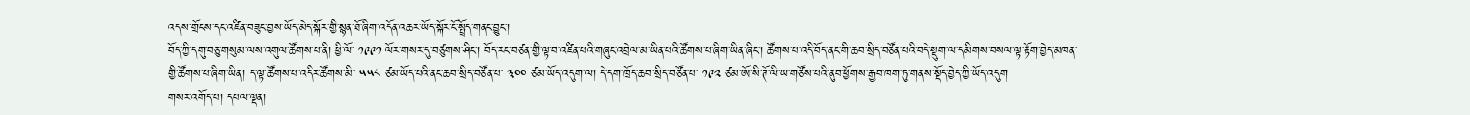འདས་གྲོངས་དང་འཛིན་བཟུང་བྱས་ཡོད་མེད་སྐོར་གྱི་སྙན་ཐོ་ཞིག་འདོན་འཆར་ཡོད་སྐོར་ངོ་སྤྲོད་གནང་བྱུང་།
བོད་ཀྱི་དགུ་བཅུ་གསུམ་ལས་འགུལ་ཚོགས་པ་ནི། ཕྱི་ལོ་ ༡༩༩༡ ལོར་གསར་དུ་བཙུགས་ཤིང་། བོད་རང་བཙན་གྱི་ལྟ་བ་འཛིན་པའི་གཞུང་འབྲེལ་མ་ཡིན་པའི་ཚོགས་པ་ཞིག་ཡིན་ཞིང་། ཚོགས་པ་འདི་བོད་ནང་གི་ཆབ་སྲིད་བཙོན་པའི་བདེ་སྡུག་ལ་དམིགས་བསལ་ལྟ་རྟོག་བྱེད་མཁན་གྱི་ཚོགས་པ་ཞིག་ཡིན། ད་ལྟ་ཚོགས་པ་འདིར་ཚོགས་མི་ ༥༥༨ ཙམ་ཡོད་པའི་ནང་ཆབ་སྲིད་བཙོན་པ་ ༣༠༠ ཙམ་ཡོད་འདུག་ལ། དེ་དག་ཁྲོད་ཆབ་སྲིད་བཙོན་པ་ ༡༩༢ ཙམ་ཨོ་སི་ཊོ་ལི་ཡ་གཙོས་པའི་ནུབ་ཕྱོགས་རྒྱབ་ཁག་ཏུ་གནས་སྡོད་བྱེད་ཀྱི་ཡོད་འདུག
གསར་འགོད་པ། དཔལ་ལྡན།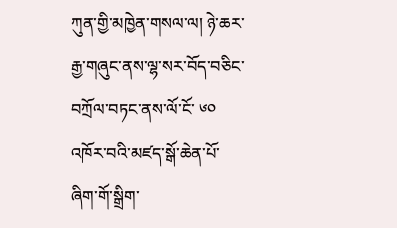ཀུན་གྱི་མཁྱེན་གསལ་ལ། ཉེ་ཆར་རྒྱ་གཞུང་ནས་ལྷ་སར་བོད་བཅིང་བཀྲོལ་བཏང་ནས་ལོ་ངོ་ ༦༠ འཁོར་བའི་མཛད་སྒོ་ཆེན་པོ་ཞིག་གོ་སྒྲིག་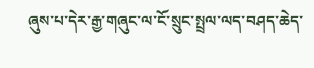ཞུས་པ་དེར་རྒྱ་གཞུང་ལ་ངོ་སྲུང་སྤྲལ་ལད་བཤད་ཆེད་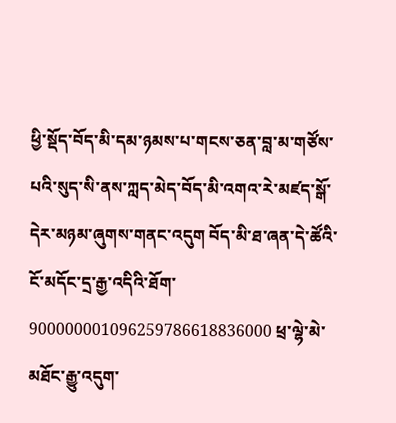ཕྱི་སྡོད་བོད་མི་དམ་ཉམས་པ་གངས་ཅན་བླ་མ་གཙོས་པའི་སུད་སི་ནས་ཀླད་མེད་བོད་མི་འགའ་རེ་མཛད་སྒོ་དེར་མཉམ་ཞུགས་གནང་འདུག བོད་མི་ཐ་ཞན་དེ་ཚོའི་ངོ་མདོང་དྲ་རྒྱ་འདིའི་ཐོག་ 900000001096259786618836000 ཕྲ་ལྷེ་མེ་མཐོང་རྒྱུ་འདུག་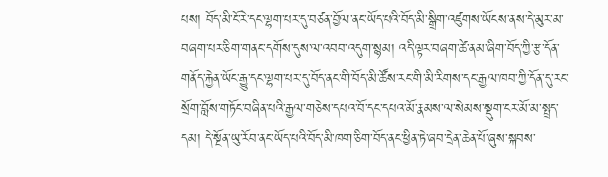པས། བོད་མི་ངོ་རེ་དང་ལྷག་པར་དུ་བཙན་བྱོལ་ནང་ཡོད་པའི་བོད་མི་སྒྲིག་འཛུགས་ཡོངས་ནས་དེ་མུར་མ་བཞག་པར་ཅིག་གནང་དགོས་དུས་ལ་འབབ་འདུག་སྙམ། འདི་ལྟར་བཞག་ཚེ་ནམ་ཞིག་བོད་ཀྱི་རྩ་དོན་གནོད་རྐྱེན་ཡོང་རྒྱུ་དང་ལྷག་པར་དུ་བོད་ནང་གི་བོད་མི་ཚོས་རང་གི་མི་རིགས་དང་རྒྱལ་ཁབ་ཀྱི་དོན་དུ་རང་སྲོག་བློས་གཏོང་བཞིན་པའི་རྒྱལ་གཅེས་དཔའ་བོ་དང་དཔའ་མོ་རྣམས་ལ་སེམས་སྡུག་ངར་མོ་མ་སྤྲད་དམ། དེ་སྔོན་ཡུ་རོབ་ནང་ཡོད་པའི་བོད་མི་ཁག་ཅིག་བོད་ནང་ཕྱིན་ཏེ་ཞབ་དྲེན་ཆེན་པོ་ཞུས་སྐབས་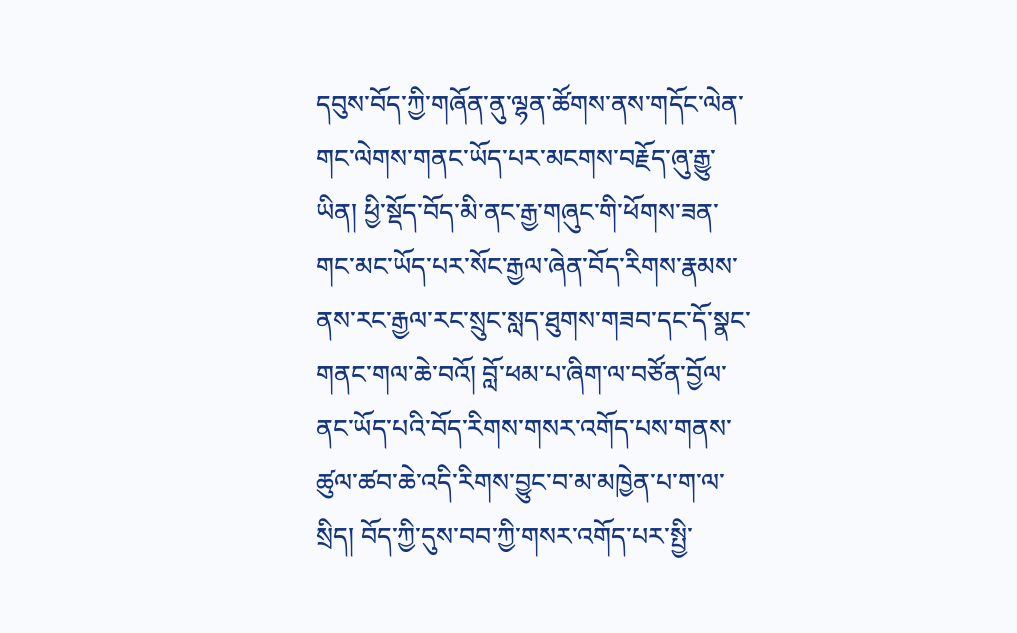དབུས་བོད་ཀྱི་གཞོན་ནུ་ལྷན་ཚོགས་ནས་གདོང་ལེན་གང་ལེགས་གནང་ཡོད་པར་མངགས་བརྗོད་ཞུ་རྒྱུ་ཡིན། ཕྱི་སྡོད་བོད་མི་ནང་རྒྱ་གཞུང་གི་ཕོགས་ཟན་གང་མང་ཡོད་པར་སོང་རྒྱལ་ཞེན་བོད་རིགས་རྣམས་ནས་རང་རྒྱལ་རང་སྲུང་སླད་ཐུགས་གཟབ་དང་དོ་སྣང་གནང་གལ་ཆེ་བའོ། བློ་ཕམ་པ་ཞིག་ལ་བཙོན་བྱོལ་ནང་ཡོད་པའི་བོད་རིགས་གསར་འགོད་པས་གནས་ཚུལ་ཚབ་ཆེ་འདི་རིགས་བྱུང་བ་མ་མཁྱེན་པ་ག་ལ་སྲིད། བོད་ཀྱི་དུས་བབ་ཀྱི་གསར་འགོད་པར་སྤྱི་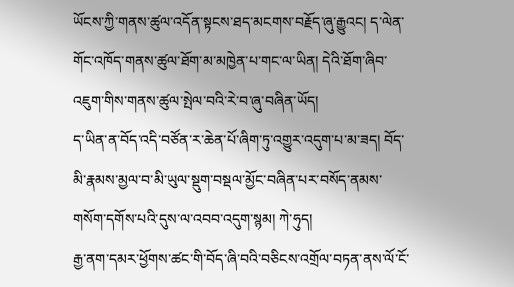ཡོངས་ཀྱི་གནས་ཚུལ་འདོན་སྟངས་ཐད་མངགས་བརྗོད་ཞུ་རྒྱུའང། ད་ལེན་གོང་འཁོད་གནས་ཚུལ་ཐོག་མ་མཁྱེན་པ་གང་ལ་ཡིན། དེའི་ཐོག་ཞིབ་འཇུག་གིས་གནས་ཚུལ་སྤེལ་བའི་རེ་བ་ཞུ་བཞིན་ཡོད།
ད་ཡིན་ན་བོད་འདི་བཙོན་ར་ཆེན་པོ་ཞིག་ཏུ་འགྱུར་འདུག་པ་མ་ཟད། བོད་མི་རྣམས་མྱལ་བ་མི་ཡུལ་སྡུག་བསྡལ་མྱོང་བཞིན་པར་བསོད་ནམས་གསོག་དགོས་པའི་དུས་ལ་འབབ་འདུག་སྙམ། ཀེ་ཧུད།
རྒྱ་ནག་དམར་ཕྱོགས་ཚང་གི་བོད་ཞི་བའི་བཅིངས་འགྲོལ་བཏན་ནས་ལོ་ངོ་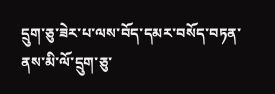དྲུག་ཅུ་ཟེར་པ་ལས་བོད་དམར་བསོད་བཏན་ནས་མི་ལོ་དྲུག་ཅུ་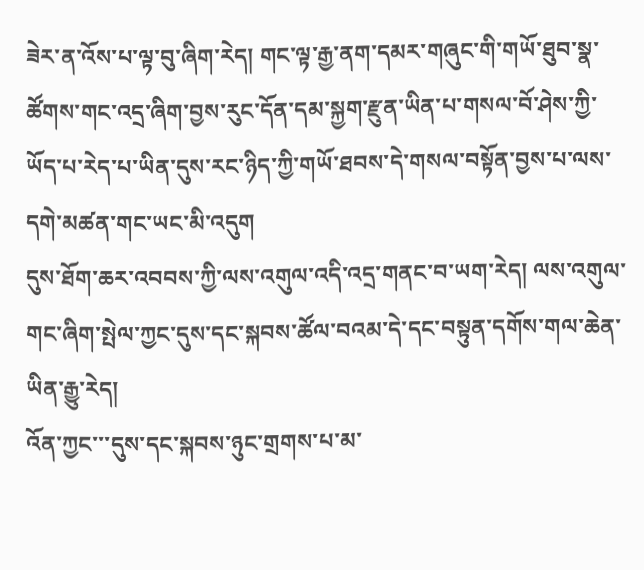ཟེར་ན་འོས་པ་ལྟ་བུ་ཞིག་རེད། གང་ལྟ་རྒྱ་ནག་དམར་གཞུང་གི་གཡོ་ཐུབ་སྣ་ཚོགས་གང་འདྲ་ཞིག་བྱས་རུང་དོན་དམ་སྐྱག་རྫུན་ཡིན་པ་གསལ་བོ་ཤེས་ཀྱི་ཡོད་པ་རེད་པ་ཡིན་དུས་རང་ཉིད་ཀྱི་གཡོ་ཐབས་དེ་གསལ་བསྟོན་བྱས་པ་ལས་དགེ་མཚན་གང་ཡང་མི་འདུག
དུས་ཐོག་ཆར་འབབས་ཀྱི་ལས་འགུལ་འདི་འདྲ་གནང་བ་ཡག་རེད། ལས་འགུལ་གང་ཞིག་སྤེལ་ཀྱང་དུས་དང་སྐབས་ཚོལ་བའམ་དེ་དང་བསྟུན་དགོས་གལ་ཆེན་ཡིན་རྒྱུ་རེད།
འོན་ཀྱང་་་དུས་དང་སྐབས་ཉུང་གྲགས་པ་མ་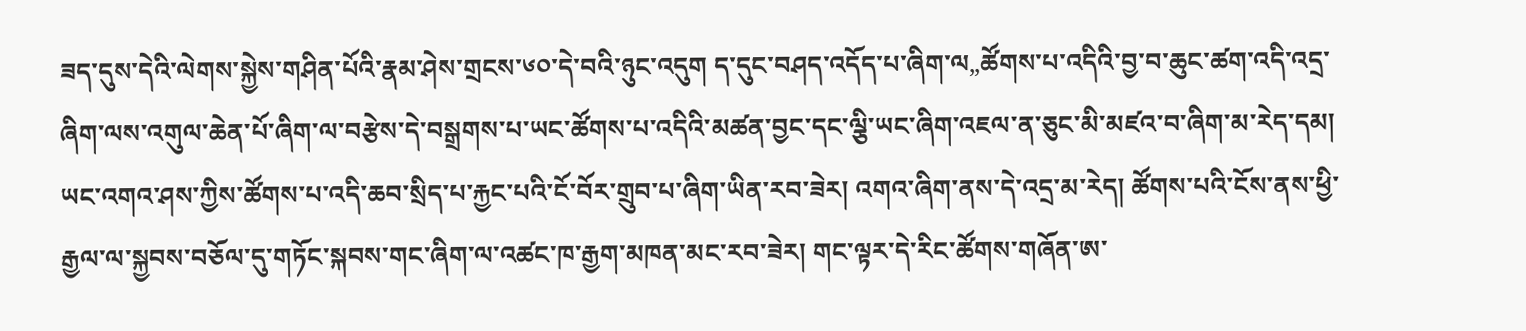ཟད་དུས་དེའི་ལེགས་སྐྱེས་གཤིན་པོའི་རྣམ་ཤེས་གྲངས་༦༠་དེ་བའི་ཉུང་འདུག ད་དུང་བཤད་འདོད་པ་ཞིག་ལ„ཚོགས་པ་འདིའི་བྱ་བ་ཆུང་ཚག་འདི་འདྲ་ཞིག་ལས་འགུལ་ཆེན་པོ་ཞིག་ལ་བརྩེས་དེ་བསྒྲགས་པ་ཡང་ཚོགས་པ་འདིའི་མཚན་བྱང་དང་ལྕི་ཡང་ཞིག་འཇལ་ན་ཅུང་མི་མཛའ་བ་ཞིག་མ་རེད་དམ། ཡང་འགའ་ཤས་ཀྱིས་ཚོགས་པ་འདི་ཆབ་སྲིད་པ་རྐྱང་པའི་ངོ་བོར་གྲུབ་པ་ཞིག་ཡིན་རབ་ཟེར། འགའ་ཞིག་ནས་དེ་འདྲ་མ་རེད། ཚོགས་པའི་ངོས་ནས་ཕྱི་རྒྱལ་ལ་སྐྱབས་བཅོལ་དུ་གཏོང་སྐབས་གང་ཞིག་ལ་འཚང་ཁ་རྒྱག་མཁན་མང་རབ་ཟེར། གང་ལྟར་དེ་རིང་ཚོགས་གཞོན་ཨ་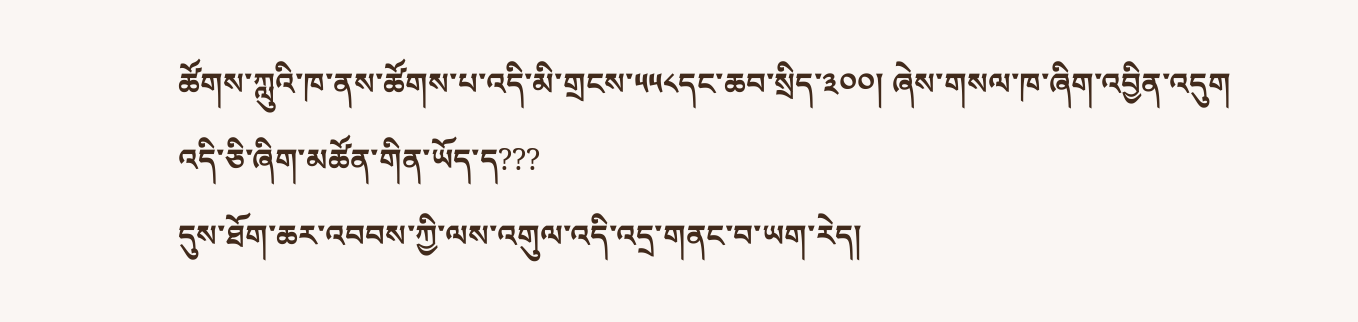ཚོགས་ཀླུའི་ཁ་ནས་ཚོགས་པ་འདི་མི་གྲངས་༥༥༨དང་ཆབ་སྲིད་༣༠༠། ཞེས་གསལ་ཁ་ཞིག་འབྱིན་འདུག
འདི་ཅི་ཞིག་མཚོན་གིན་ཡོད་ད???
དུས་ཐོག་ཆར་འབབས་ཀྱི་ལས་འགུལ་འདི་འདྲ་གནང་བ་ཡག་རེད།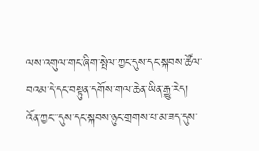ལས་འགུལ་གང་ཞིག་སྤེལ་ཀྱང་དུས་དང་སྐབས་ཚོལ་བའམ་དེ་དང་བསྟུན་དགོས་གལ་ཆེན་ཡིན་རྒྱུ་རེད།
འོན་ཀྱང་་་དུས་དང་སྐབས་ཉུང་གྲགས་པ་མ་ཟད་དུས་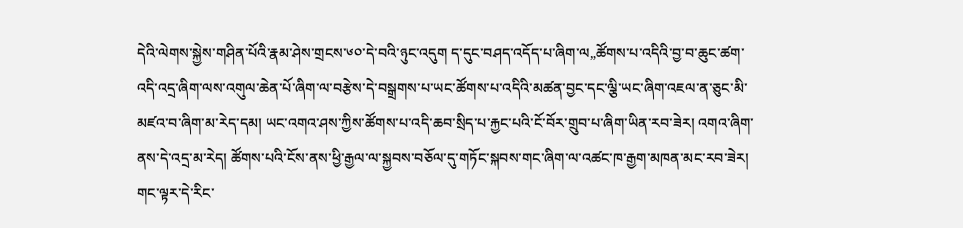དེའི་ལེགས་སྐྱེས་གཤིན་པོའི་རྣམ་ཤེས་གྲངས་༦༠་དེ་བའི་ཉུང་འདུག ད་དུང་བཤད་འདོད་པ་ཞིག་ལ„ཚོགས་པ་འདིའི་བྱ་བ་ཆུང་ཚག་འདི་འདྲ་ཞིག་ལས་འགུལ་ཆེན་པོ་ཞིག་ལ་བརྩེས་དེ་བསྒྲགས་པ་ཡང་ཚོགས་པ་འདིའི་མཚན་བྱང་དང་ལྕི་ཡང་ཞིག་འཇལ་ན་ཅུང་མི་མཛའ་བ་ཞིག་མ་རེད་དམ། ཡང་འགའ་ཤས་ཀྱིས་ཚོགས་པ་འདི་ཆབ་སྲིད་པ་རྐྱང་པའི་ངོ་བོར་གྲུབ་པ་ཞིག་ཡིན་རབ་ཟེར། འགའ་ཞིག་ནས་དེ་འདྲ་མ་རེད། ཚོགས་པའི་ངོས་ནས་ཕྱི་རྒྱལ་ལ་སྐྱབས་བཅོལ་དུ་གཏོང་སྐབས་གང་ཞིག་ལ་འཚང་ཁ་རྒྱག་མཁན་མང་རབ་ཟེར། གང་ལྟར་དེ་རིང་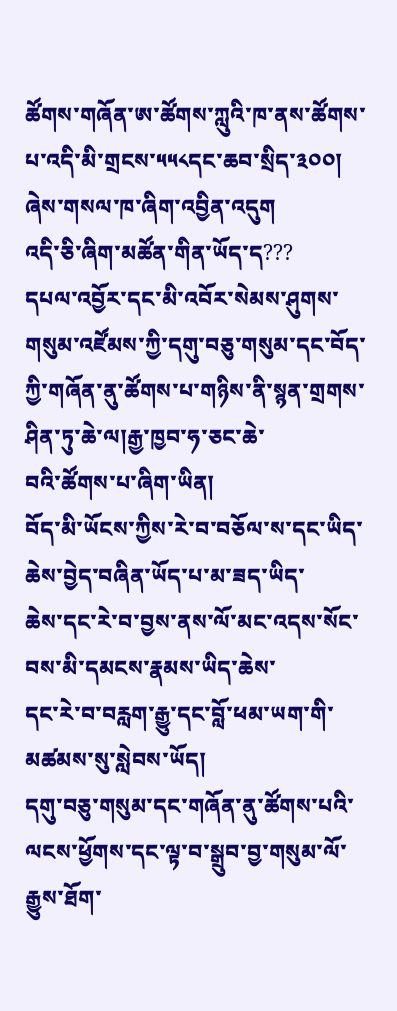ཚོགས་གཞོན་ཨ་ཚོགས་ཀླུའི་ཁ་ནས་ཚོགས་པ་འདི་མི་གྲངས་༥༥༨དང་ཆབ་སྲིད་༣༠༠། ཞེས་གསལ་ཁ་ཞིག་འབྱིན་འདུག
འདི་ཅི་ཞིག་མཚོན་གིན་ཡོད་ད???
དཔལ་འབྱོར་དང་མི་འབོར་སེམས་ཤུགས་གསུམ་འཛོམས་ཀྱི་དགུ་བཅུ་གསུམ་དང་བོད་ཀྱི་གཞོན་ནུ་ཚོགས་པ་གཉིས་ནི་སྙན་གྲགས་ཤིན་ཏུ་ཆེ་ལ།རྒྱ་ཁྱབ་ཧ་ཅང་ཆེ་
བའི་ཚོགས་པ་ཞིག་ཡིན།
བོད་མི་ཡོངས་ཀྱིས་རེ་བ་བཅོལ་ས་དང་ཡིད་ཆེས་བྱེད་བཞིན་ཡོད་པ་མ་ཟད་ཡིད་
ཆེས་དང་རེ་བ་བྱས་ནས་ལོ་མང་འདས་སོང་བས་མི་དམངས་རྣམས་ཡིད་ཆེས་
དང་རེ་བ་བརླག་རྒྱུ་དང་བློ་ཕམ་ཡག་གི་མཚམས་སུ་སླེབས་ཡོད།
དགུ་བཅུ་གསུམ་དང་གཞོན་ནུ་ཚོགས་པའི་ལངས་ཕྱོགས་དང་ལྟ་བ་སྒྲུབ་བྱ་གསུམ་ལོ་རྒྱུས་ཐོག་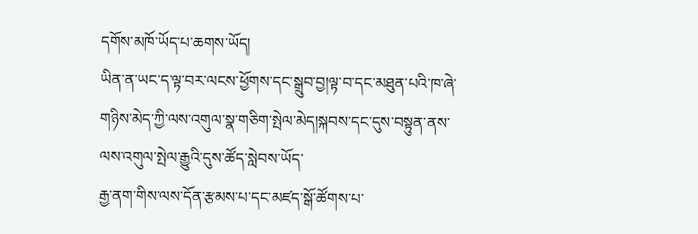དགོས་མཁོ་ཡོད་པ་ཆགས་ཡོད།
ཡིན་ན་ཡང་ད་ལྟ་བར་ལངས་ཕྱོགས་དང་སྒྲུབ་བྱ།ལྟ་བ་དང་མཐུན་པའི་ཁ་ཞེ་གཉིས་མེད་ཀྱི་ལས་འགུལ་སྣ་གཅིག་སྤེལ་མེད།སྐབས་དང་དུས་བསྟུན་ནས་ལས་འགུལ་སྤེལ་རྒྱུའི་དུས་ཚོད་སླེབས་ཡོད་
རྒྱ་ནག་གིས་ལས་དོན་རྩམས་པ་དང་མཛད་སྒོ་ཚོགས་པ་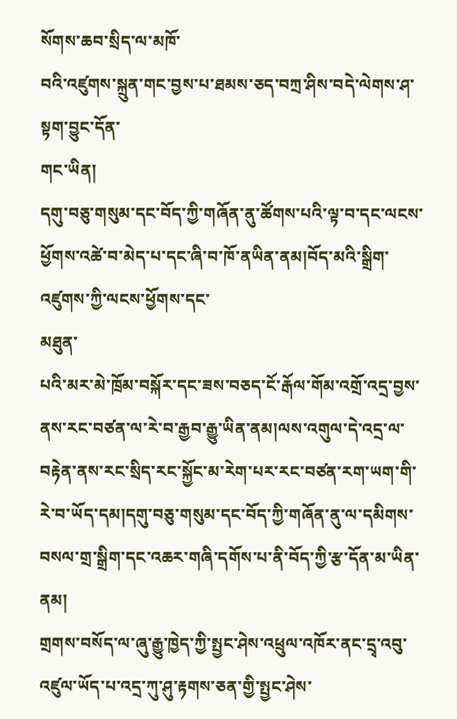སོགས་ཆབ་སྲིད་ལ་མཁོ་
བའི་འཛུགས་སྐྲུན་གང་བྱས་པ་ཐམས་ཅད་བཀྲ་ཤིས་བདེ་ལེགས་ཤ་སྟག་བྱུང་དོན་
གང་ཡིན།
དགུ་བཅུ་གསུམ་དང་བོད་ཀྱི་གཞོན་ནུ་ཚོགས་པའི་ལྟ་བ་དང་ལངས་ཕྱོགས་འཚེ་བ་མེད་པ་དང་ཞི་བ་ཁོ་ནཡིན་ནམ།བོད་མའི་སྒྲིག་འཛུགས་ཀྱི་ལངས་ཕྱོགས་དང་
མཐུན་
པའི་མར་མེ་ཁྲོམ་བསྐོར་དང་ཟས་བཅད་ངོ་རྒོལ་གོམ་འགྲོ་འདྲ་བྱས་ནས་རང་བཙན་ལ་རེ་བ་རྒྱབ་རྒྱུ་ཡིན་ནམ།ལས་འགུལ་དེ་འདྲ་ལ་བརྟེན་ནས་རང་སྲིད་རང་སྐྱོང་མ་རེག་པར་རང་བཙན་རག་ཡག་གི་རེ་བ་ཡོད་དམ།དགུ་བཅུ་གསུམ་དང་བོད་ཀྱི་གཞོན་ནུ་ལ་དམིགས་བསལ་གྲ་སྒྲིག་དང་འཆར་གཞི་དགོས་པ་ནི་བོད་ཀྱི་རྩ་དོན་མ་ཡིན་ནམ།
གྲགས་བསོད་ལ་ཞུ་རྒྱུ་ཁྱེད་ཀྱི་སྤྱང་ཤེས་འཕྲུལ་འཁོར་ནང་དྲྭ་འབུ་འཛུལ་ཡོད་པ་འདྲ་ཀུ་ཤུ་རྟགས་ཅན་གྱི་སྤྱང་ཤེས་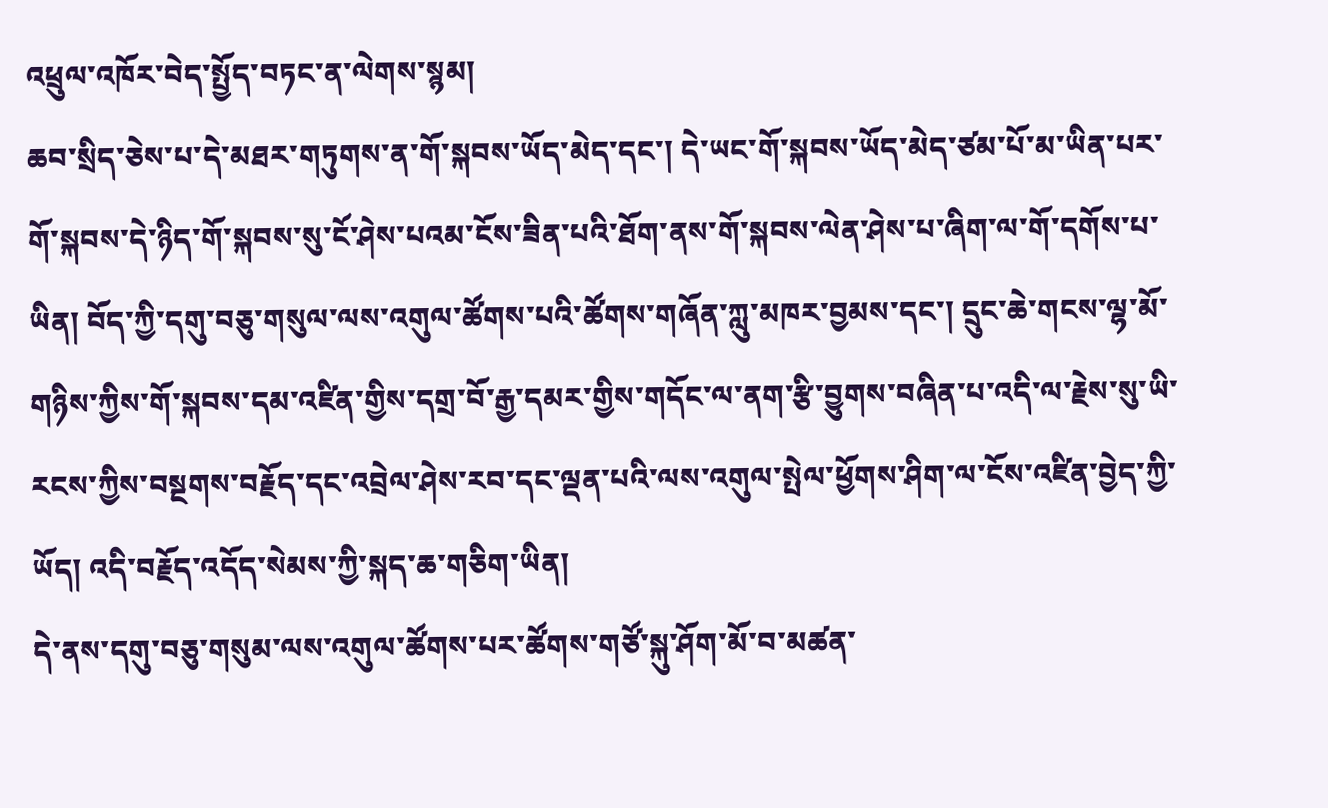འཕྲུལ་འཁོར་བེད་སྤྱོད་བཏང་ན་ལེགས་སྙམ།
ཆབ་སྲིད་ཅེས་པ་དེ་མཐར་གཏུགས་ན་གོ་སྐབས་ཡོད་མེད་དང་། དེ་ཡང་གོ་སྐབས་ཡོད་མེད་ཙམ་པོ་མ་ཡིན་པར་གོ་སྐབས་དེ་ཉིད་གོ་སྐབས་སུ་ངོ་ཤེས་པའམ་ངོས་ཟིན་པའི་ཐོག་ནས་གོ་སྐབས་ལེན་ཤེས་པ་ཞིག་ལ་གོ་དགོས་པ་ཡིན། བོད་ཀྱི་དགུ་བཅུ་གསུལ་ལས་འགུལ་ཚོགས་པའི་ཚོགས་གཞོན་ཀླུ་མཁར་བྱམས་དང་། དྲུང་ཆེ་གངས་ལྷ་མོ་གཉིས་ཀྱིས་གོ་སྐབས་དམ་འཛིན་གྱིས་དགྲ་བོ་རྒྱ་དམར་གྱིས་གདོང་ལ་ནག་རྩི་བྱུགས་བཞིན་པ་འདི་ལ་རྗེས་སུ་ཡི་རངས་ཀྱིས་བསྔགས་བརྗོད་དང་འབྲེལ་ཤེས་རབ་དང་ལྡན་པའི་ལས་འགུལ་སྤེལ་ཕྱོགས་ཤིག་ལ་ངོས་འཛིན་བྱེད་ཀྱི་ཡོད། འདི་བརྗོད་འདོད་སེམས་ཀྱི་སྐད་ཆ་གཅིག་ཡིན།
དེ་ནས་དགུ་བཅུ་གསུམ་ལས་འགུལ་ཚོགས་པར་ཚོགས་གཙོ་སྐུ་ཤོག་མོ་བ་མཚན་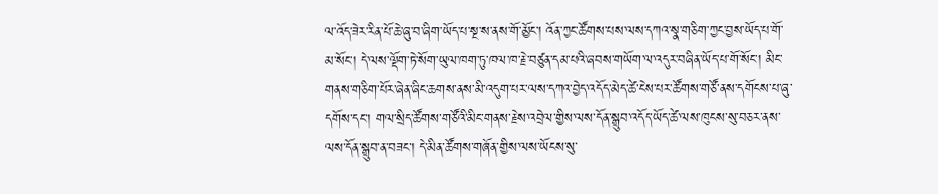ལ་འོད་ཟེར་རིན་པོ་ཆེ་ཞུ་བ་ཞིག་ཡོད་པ་སྔ་ས་ནས་གོ་མྱོང་། འོན་ཀྱང་ཚོགས་པས་ལས་དཀའ་སྣ་གཅིག་ཀྱང་བྱས་ཡོད་པ་གོ་མ་སོང་། དེ་ལས་ལྡོག་ཏེ་སོག་ཡུལ་ཁག་ཏུ་ཁལ་ཁ་རྗེ་བཙུན་དམ་པའི་ཞབས་གཡོག་ལ་འདུར་བཞིན་ཡོད་པ་གོ་སོང་། མིང་གནས་གཅིག་པོར་ཞེན་ཞིང་ཆགས་ནས་མི་འདུག་པར་ལས་དཀའ་བྱེད་འདོད་མེད་ཚེ་ངེས་པར་ཚོགས་གཙོ་ནས་དགོངས་པ་ཞུ་དགོས་དང་། གལ་སྲིད་ཚོགས་གཙོའི་མིང་གནས་རྗེས་འབྲེལ་གྱིས་ལས་དོན་སྒྲུབ་འདོད་ཡོད་ཚེ་ལས་ཁུངས་སུ་བཅར་ནས་ལས་དོན་སྒྲུབ་ན་བཟང་། དེ་མིན་ཚོགས་གཞོན་གྱིས་ལས་ཡོངས་སུ་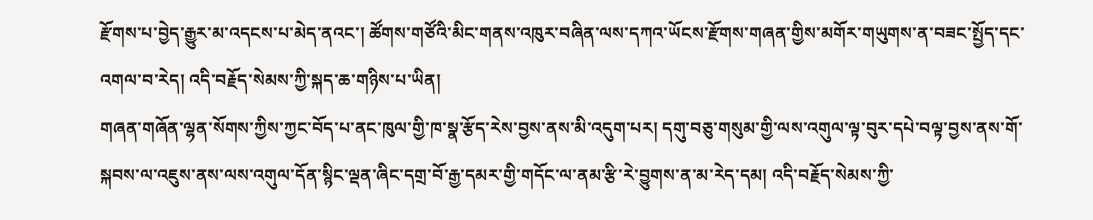རྫོགས་པ་བྱེད་རྒྱུར་མ་འདངས་པ་མེད་ནའང་། ཚོགས་གཙོའི་མིང་གནས་འཁུར་བཞིན་ལས་དཀའ་ཡོངས་རྫོགས་གཞན་གྱིས་མགོར་གཡུགས་ན་བཟང་སྤྱོད་དང་འགལ་བ་རེད། འདི་བརྗོད་སེམས་ཀྱི་སྐད་ཆ་གཉིས་པ་ཡིན།
གཞན་གཞོན་ལྷན་སོགས་ཀྱིས་ཀྱང་བོད་པ་ནང་ཁུལ་གྱི་ཁ་སྣ་རྩོད་རེས་བྱས་ནས་མི་འདུག་པར། དགུ་བཅུ་གསུམ་གྱི་ལས་འགུལ་ལྟ་བུར་དཔེ་བལྟ་བྱས་ནས་གོ་སྐབས་ལ་འཇུས་ནས་ལས་འགུལ་དོན་སྙིང་ལྡན་ཞིང་དགྲ་བོ་རྒྱ་དམར་གྱི་གདོང་ལ་ནམ་རྩི་རེ་བྱུགས་ན་མ་རེད་དམ། འདི་བརྗོད་སེམས་ཀྱི་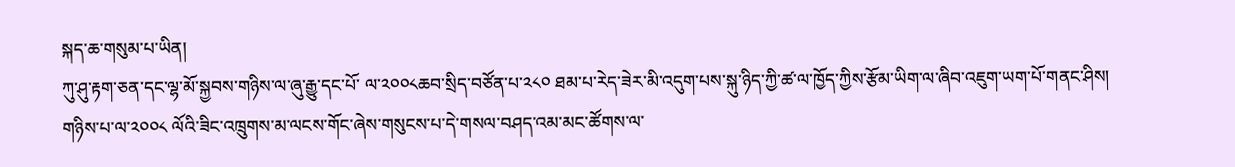སྐད་ཆ་གསུམ་པ་ཡིན།
ཀུ་ཤུ་རྟག་ཅན་དང་ལྷ་མོ་སྐྱབས་གཉིས་ལ་ཞུ་རྒྱུ་དང་པོ་ ལ་༢༠༠༨ཆབ་སྲིད་བཙོན་པ་༢༨༠ ཐམ་པ་རེད་ཟེར་མི་འདུག་པས་སྐུ་ཉིད་ཀྱི་ཚ་ལ་ཁྱོད་ཀྱིས་རྩོམ་ཡིག་ལ་ཞིབ་འཇུག་ཡག་པོ་གནང་ཤིས། གཉིས་པ་ལ་༢༠༠༨ ལོའི་ཟིང་འཁྲུགས་མ་ལངས་གོང་ཞེས་གསུངས་པ་དེ་གསལ་བཤད་འམ་མང་ཚོགས་ལ་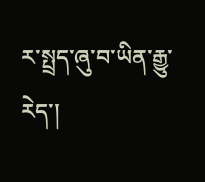ར་སྤྲད་ཞུ་བ་ཡིན་རྒྱུ་རེད་།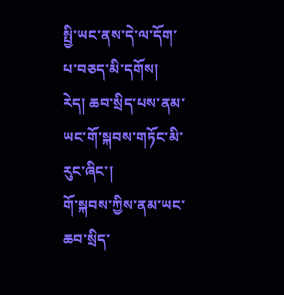སྤྱི་ཡང་ནས་དེ་ལ་དོག་པ་བཅད་མི་དགོས།
རེད། ཆབ་སྲིད་པས་ནམ་ཡང་གོ་སྐབས་གཏོང་མི་རུང་ཞིང་།
གོ་སྐབས་ཀྱིས་ནམ་ཡང་ཆབ་སྲིད་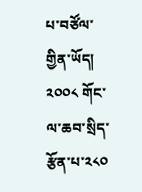པ་བཙོལ་གྱིན་ཡོད།
༢༠༠༨ གོང་ལ་ཆབ་སྲིད་རྩོན་པ་༢༨༠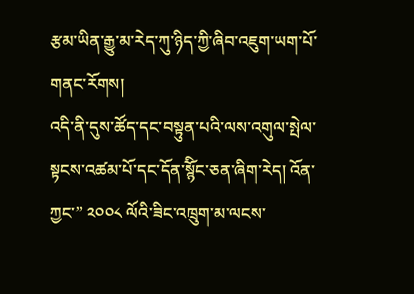རྩམ་ཡིན་རྒྱུ་མ་རེད་ཀུ་ཉིད་ཀྱི་ཞིབ་འཇུག་ཡག་པོ་གནང་རོགས།
འདི་ནི་དུས་ཚོད་དང་བསྟུན་པའི་ལས་འགུལ་སྤེལ་སྟངས་འཚམ་པོ་དང་དོན་སྙོིང་ཅན་ཞིག་རེད། འོན་ཀྱང་” ༢༠༠༨ ལོའི་ཟིང་འཁྲུག་མ་ལངས་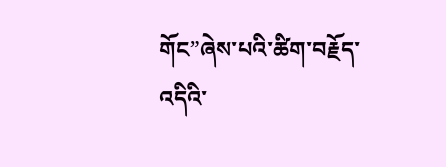གོང”ཞེས་པའི་ཚིག་བརྗོད་འདིའི་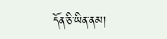དོན་ཅི་ཡིན་ནམ།